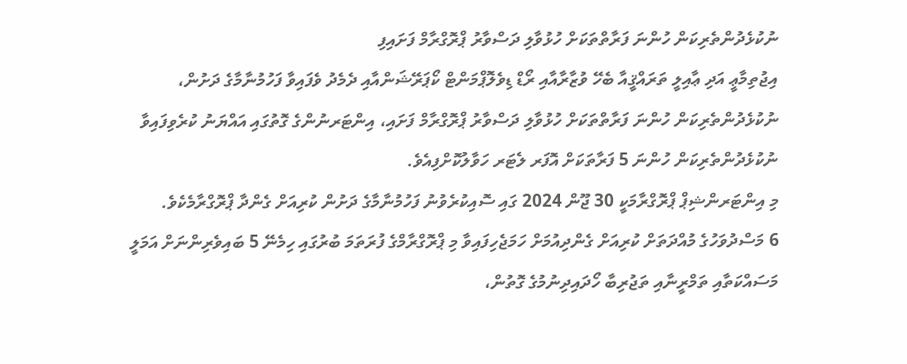ނުކުޅެދުންތެރިކަން ހުންނަ ފަރާތްތަކަށް ހުޅުވާލި ދަސްވާރު ޕްރޮގްރާމް ފަށައިފި
އިޖުތިމާޢީ އަދި ޢާއިލީ ތަރައްޤީއާ ބެހޭ ވުޒާރާއާއި ރޯޑް ޑިވެލޮޕްމަންޓް ކޯޕަރޭޝަންއާއި ދެމެދު ވެފައިވާ ފަހުމުނާމާގެ ދަށުން، ނުކުޅެދުންތެރިކަން ހުންނަ ފަރާތްތަކަށް ހުޅުވާލި ދަސްވާރު ޕްރޮގްރާމް ފަށައި، އިންޓަރނުންގެ ގޮތުގައި އައްޔަނު ކުރެވިފައިވާ ނުކުޅެދުންތެރިކަން ހުންނަ 5 ފަރާތަކަށް އޮފަރ ލެޓަރ ހަވާލުކޮށްފިއެވެ.
މި އިންޓަރންޝިޕް ޕްރޮގްރާމަކީ 30 ޖޫން 2024 ގައި ސޮއިކުރެވުނު ފަހުމުނާމާގެ ދަށުން ކުރިއަށް ގެންދާ ޕްރޮގްރާމެކެވެ.
6 މަސްދުވަހުގެ މުއްދަތަށް ކުރިއަށް ގެންދިއުމަށް ހަމަޖެހިފައިވާ މި ޕްރޮގްރާމްގެ ފުރަތަމަ ބުރުގައި ހިމެނޭ 5 ބައިވެރިންނަށް އަމަލީ މަސައްކަތާއި ތަމްރީނާއި ތަޖުރިބާ ހޯދައިދިނުމުގެ ގޮތުން،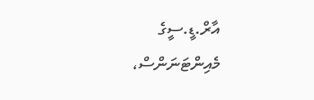އާރް.ޑީ.ސީގެ މެއިންޓަނަންސް،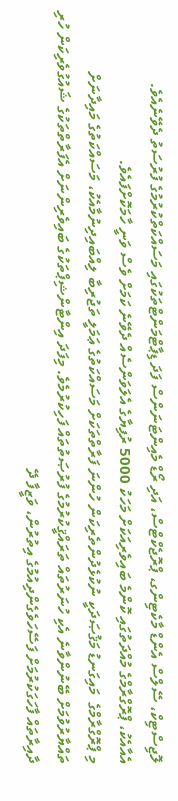ލޮޖިސްޓިކް، ސޭލްސް އެންޑް މާކެޓިންގ، ޕްރޮޖެކްޓްސް، އަދި ރޯޑް މެއިންޓަނަންސް ފަދަ ޑިޕާޓްމަންޓްތަކުގައި މަސައްކަތްކުރުމުގެ ފުރުސަތު ދެވޭނެއެވެ.
އެއާއެކު، ޕްރޮގްރާމްގެ މުއްދަތުގައި ކޮންމެ ބައިވެރިއަކަށް މަހަކު 5000 ރުފިޔާގެ އެލަވަންސެއް ދެވޭނެ ކަމަށް ވެސް ވަނީ ހާމަކޮށްފައެވެ.
މި ޕްރޮގްރާމްގެ  މައިގަނޑު މަޤުޞަދަކީ ނުކުޅެދުންތެރިކަން ހުންނަ ފަރާތްތަކަށް މަސައްކަތުގެ ޢަމަލީ ތަޖުރިބާ ލިއްބައިދިނުމާއެކު، މަސައްކަތުގެ މައިދާނަށް ތައްޔާރުވުމަށް ބޭނުންވާނެ އެކި ހުނަރުތައް ތަރައްޤީކުރުމުގެ ފުރުޞަތުތައް ފަހިކުރުމެވެ. މިފަދަ އިންޓާންޝިޕްތަކުގެ ބައިވެރިންނަށް އެފަރާތްތަކުގެ ޝައުގުވެރިކަން ހުރި ދާއިރާތައް ފާހަގަކުރުމަށް ފަސޭހަވެގެންދިއުމުގެ އިތުރުން، ވަޒީފާ ދޭ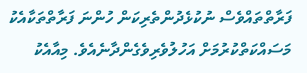ފަރާތްތައްވެސް ނުކުޅެދުންތެރިކަން ހުންނަ ފަރާތްތަކާއެކު މަސައްކަތްކުރުމަށް އަހުލުވެރިވެގެންދާނެއެވެ. މިއާއެކު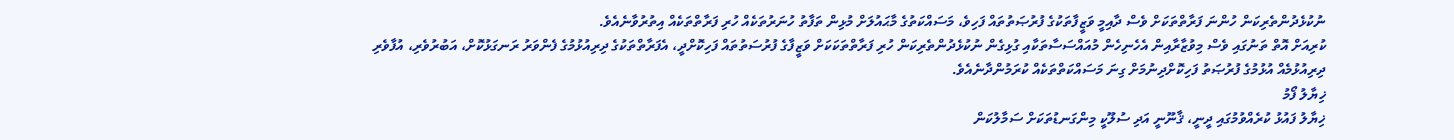ނުކުޅެދުންތެރިކަން ހުންނަ ފަރާތްތަކަށް ވެސް ދާއިމީ ވަޒީފާތަކުގެ ފުރުޞަތުތައް ފަހިވެ، މަސައްކަތުގެ މާޙައުލަށް މުޅިން ތަފާތު ހުނަރުތަކެއް ހުރި ފަރާތްތަކެއް އިތުރުވާނެއެވެ.
ކުރިއަށް އޮތް ތަނުގައި ވެސް މިވުޒާރާއިން އެހެނިހެން މުއައްސަސާތަކާއި ގުޅިގެން ނުކުޅެދުންތެރިކަން ހުރި ފަރާތްތަކަކަށް ވަޒީފާގެ ފުރުސަތުތައް ފަހިކޮށްދީ، އެފަރާތްތަކުގެ ދިރިއުޅުމުގެ ފެންވަރު ރަނގަޅުކޮށް، އަބުރުވެރި، އުފާވެރި ދިރިއުޅުމެއް އުޅުމުގެ ފުރުޞަތު ފަހިކޮށްދިނުމަށް ގިނަ މަސައްކަތްތަކެއް ކުރަމުންދާނެއެވެ.
ޚިޔާލު ފޯމު
ޚިޔާލު ފައުޅު ކުރެއްވުމުގައި ދީނީ، ޤާނޫނީ އަދި ސުލޫކީ މިންގަނޑުތަކަށް ސަމާލުކަން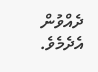ދެއްވުން އެދެމެވެ.